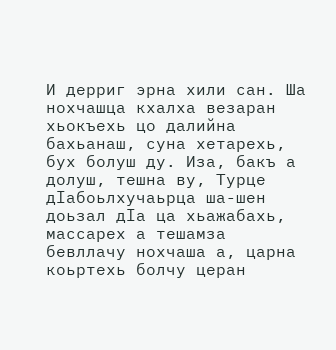И дерриг эрна хили сан. Ша нохчашца кхалха везаран хьокъехь цо далийна бахьанаш, суна хетарехь, бух болуш ду. Иза, бакъ а долуш, тешна ву, Турце дӏабоьлхучаьрца ша-шен доьзал дӏа ца хьажабахь, массарех а тешамза бевллачу нохчаша а, царна коьртехь болчу церан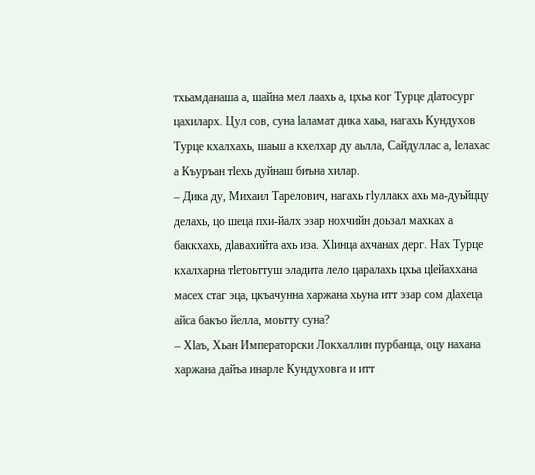тхьамданаша а, шайна мел лаахь а, цхьа ког Турце дӏатосург цахиларх. Цул сов, суна ӏаламат дика хаьа, нагахь Кундухов Турце кхалхахь, шаьш а кхелхар ду аьлла, Сайдуллас а, ӏелахас а Къуръан тӏехь дуйнаш биъна хилар.
– Дика ду, Михаил Тарелович, нагахь гӏуллакх ахь ма-дуьйццу делахь, цо шеца пхи-йалх эзар нохчийн доьзал махках а баккхахь, дӏавахийта ахь иза. Хӏинца ахчанах дерг. Нах Турце кхалхарна тӏетоьттуш эладита лело царалахь цхьа цӏейаххана масех стаг эца, цкъачунна харжана хьуна итт эзар сом дӏахеца айса бакъо йелла, моьтту суна?
– Хӏаъ, Хьан Императорски Локхаллин пурбанца, оцу нахана харжана дайъа инарле Кундуховга и итт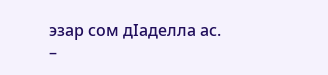эзар сом дӏаделла ас.
–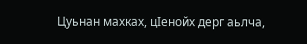Цуьнан махках, цӏенойх дерг аьлча,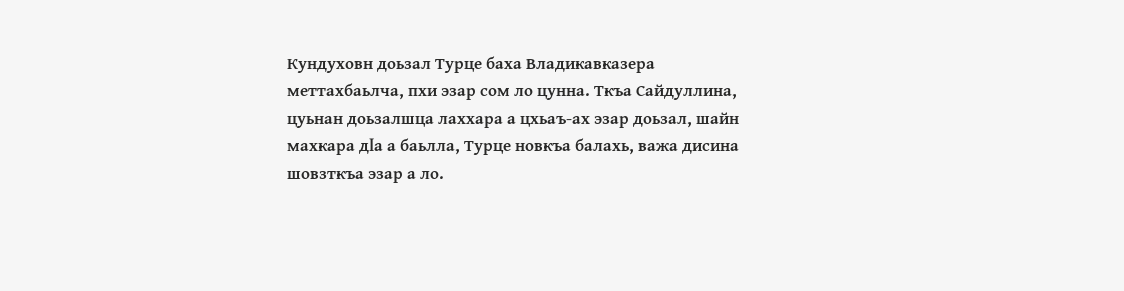Кундуховн доьзал Турце баха Владикавказера меттахбаьлча, пхи эзар сом ло цунна. Ткъа Сайдуллина, цуьнан доьзалшца лаххара а цхьаъ-ах эзар доьзал, шайн махкара дӏа а баьлла, Турце новкъа балахь, важа дисина шовзткъа эзар а ло.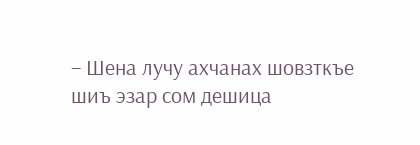– Шена лучу ахчанах шовзткъе шиъ эзар сом дешица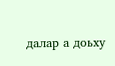далар а доьху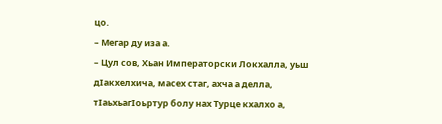цо.
– Мегар ду иза а.
– Цул сов, Хьан Императорски Локхалла, уьш дӏакхелхича, масех стаг, ахча а делла, тӏаьхьагӏоьртур болу нах Турце кхалхо а,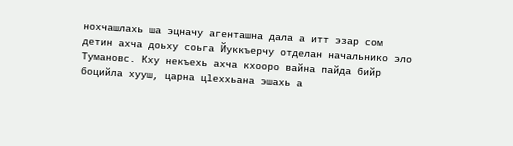нохчашлахь ша эцначу агенташна дала а итт эзар сом детин ахча доьху соьга Йуккъерчу отделан начальнико эло Тумановс. Кху некъехь ахча кхооро вайна пайда бийр боцийла хууш, царна цӏеххьана эшахь а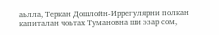аьлла, Теркан Дошлойн-Иррегулярни полкан капиталан чоьтах Тумановна ши эзар сом,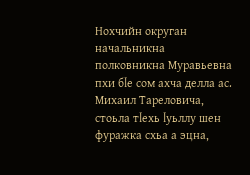Нохчийн округан начальникна полковникна Муравьевна пхи бӏе сом ахча делла ас.
Михаил Тареловича, стоьла тӏехь ӏуьллу шен фуражка схьа а эцна,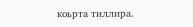коьрта тиллира.